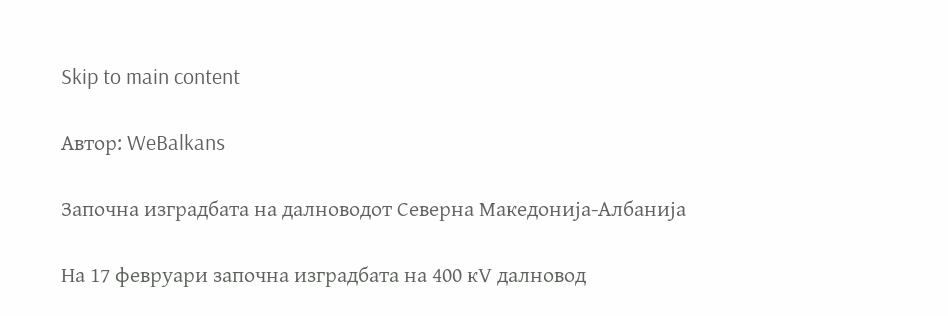Skip to main content

Автор: WeBalkans

Започна изградбата на далноводот Северна Македонија-Албанија

На 17 февруари започна изградбата на 400 кV далновод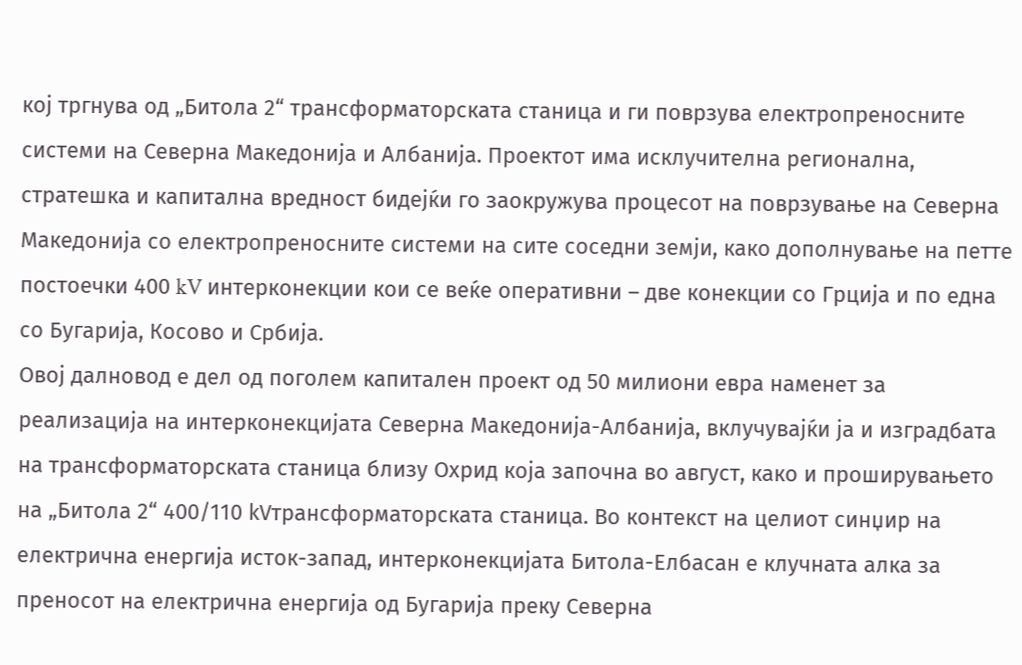кој тргнува од „Битола 2“ трансформаторската станица и ги поврзува електропреносните системи на Северна Македонија и Албанија. Проектот има исклучителна регионална, стратешка и капитална вредност бидејќи го заокружува процесот на поврзување на Северна Македонија со електропреносните системи на сите соседни земји, како дополнување на петте постоечки 400 kV интерконекции кои се веќе оперативни – две конекции со Грција и по една со Бугарија, Косово и Србија.
Овој далновод е дел од поголем капитален проект од 50 милиони евра наменет за реализација на интерконекцијата Северна Македонија-Албанија, вклучувајќи ја и изградбата на трансформаторската станица близу Охрид која започна во август, како и проширувањето на „Битола 2“ 400/110 kVтрансформаторската станица. Во контекст на целиот синџир на електрична енергија исток-запад, интерконекцијата Битола-Елбасан е клучната алка за преносот на електрична енергија од Бугарија преку Северна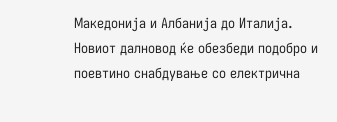Македонија и Албанија до Италија.
Новиот далновод ќе обезбеди подобро и поевтино снабдување со електрична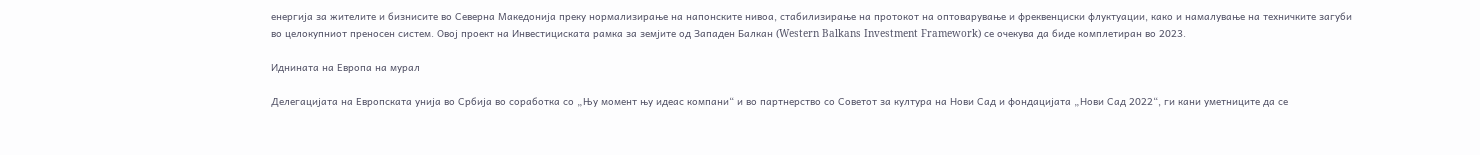енергија за жителите и бизнисите во Северна Македонија преку нормализирање на напонските нивоа, стабилизирање на протокот на оптоварување и фреквенциски флуктуации, како и намалување на техничките загуби во целокупниот преносен систем. Овој проект на Инвестициската рамка за земјите од Западен Балкан (Western Balkans Investment Framework) се очекува да биде комплетиран во 2023.

Иднината на Европа на мурал

Делегацијата на Европската унија во Србија во соработка со „Њу момент њу идеас компани“ и во партнерство со Советот за култура на Нови Сад и фондацијата „Нови Сад 2022“, ги кани уметниците да се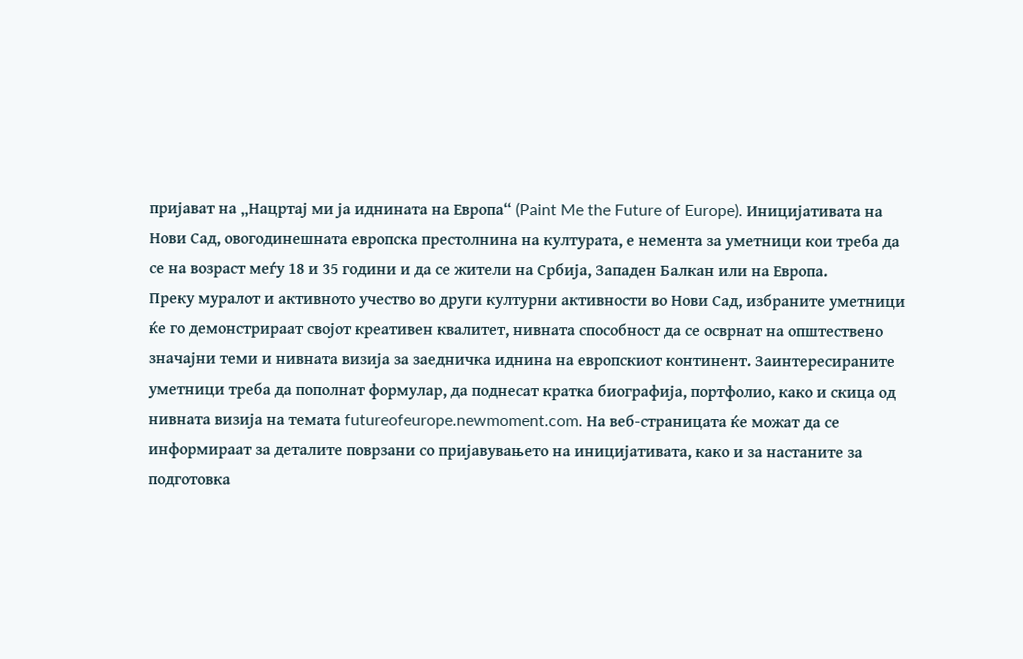пријават на „Нацртај ми ја иднината на Европа“ (Paint Me the Future of Europe). Иницијативата на Нови Сад, овогодинешната европска престолнина на културата, е немента за уметници кои треба да се на возраст меѓу 18 и 35 години и да се жители на Србија, Западен Балкан или на Европа.
Преку муралот и активнoто учество во други културни активности во Нови Сад, избраните уметници ќе го демонстрираат својот креативен квалитет, нивната способност да се осврнат на општествено значајни теми и нивната визија за заедничка иднина на европскиот континент. Заинтересираните уметници треба да пополнат формулар, да поднесат кратка биографија, портфолио, како и скица од нивната визија на темата futureofeurope.newmoment.com. На веб-страницата ќе можат да се информираат за деталите поврзани со пријавувањето на иницијативата, како и за настаните за подготовка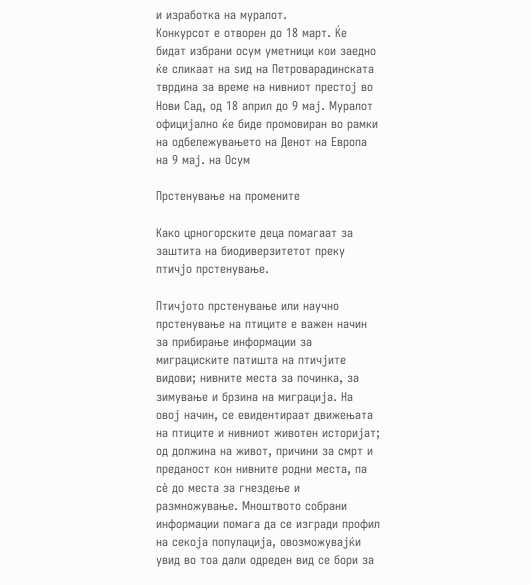и изработка на муралот.
Конкурсот е отворен до 18 март. Ќе бидат избрани осум уметници кои заедно ќе сликаат на ѕид на Петроварадинската тврдина за време на нивниот престој во Нови Сад, од 18 април до 9 мај. Муралот официјално ќе биде промовиран во рамки на одбележувањето на Денот на Европа на 9 мај. на Осум

Прстенување на промените

Како црногорските деца помагаат за заштита на биодиверзитетот преку птичјо прстенување.

Птичјото прстенување или научно прстенување на птиците е важен начин за прибирање информации за миграциските патишта на птичјите видови; нивните места за починка, за зимување и брзина на миграција. На овој начин, се евидентираат движењата на птиците и нивниот животен историјат; од должина на живот, причини за смрт и преданост кон нивните родни места, па сè до места за гнездење и размножување. Мноштвото собрани информации помага да се изгради профил на секоја популација, овозможувајќи увид во тоа дали одреден вид се бори за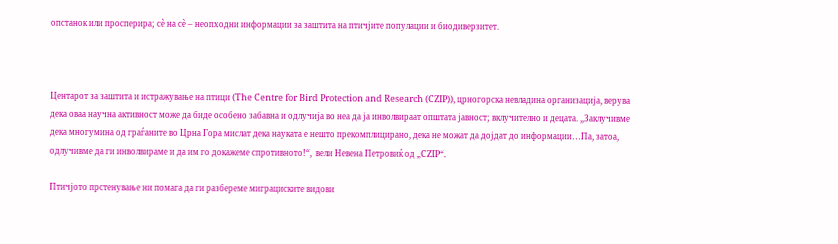опстанок или просперира; сè на сè – неопходни информации за заштита на птичјите популации и биодиверзитет.



Центарот за заштита и истражување на птици (The Centre for Bird Protection and Research (CZIP)), црногорска невладина организација, верува дека оваа научна активност може да биде особено забавна и одлучија во неа да ја инволвираат општата јавност; вклучително и децата. „Заклучивме дека многумина од граѓаните во Црна Гора мислат дека науката е нешто прекомплицирано, дека не можат да дојдат до информации…Па, затоа, одлучивме да ги инволвираме и да им го докажеме спротивното!“,  вели Невена Петровиќ од „CZIP“.

Птичјото прстенување ни помага да ги разбереме миграциските видови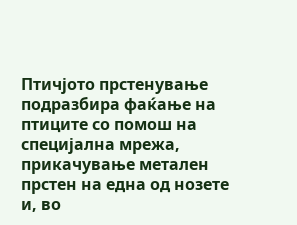Птичјото прстенување подразбира фаќање на птиците со помош на специјална мрежа, прикачување метален прстен на една од нозете и, во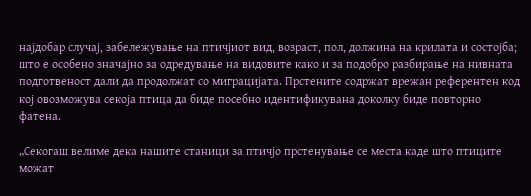најдобар случај, забележување на птичјиот вид, возраст, пол, должина на крилата и состојба; што е особено значајно за одредување на видовите како и за подобро разбирање на нивната подготвеност дали да продолжат со миграцијата. Прстените содржат врежан референтен код кој овозможува секоја птица да биде посебно идентификувана доколку биде повторно фатена.

„Секогаш велиме дека нашите станици за птичјо прстенување се места каде што птиците можат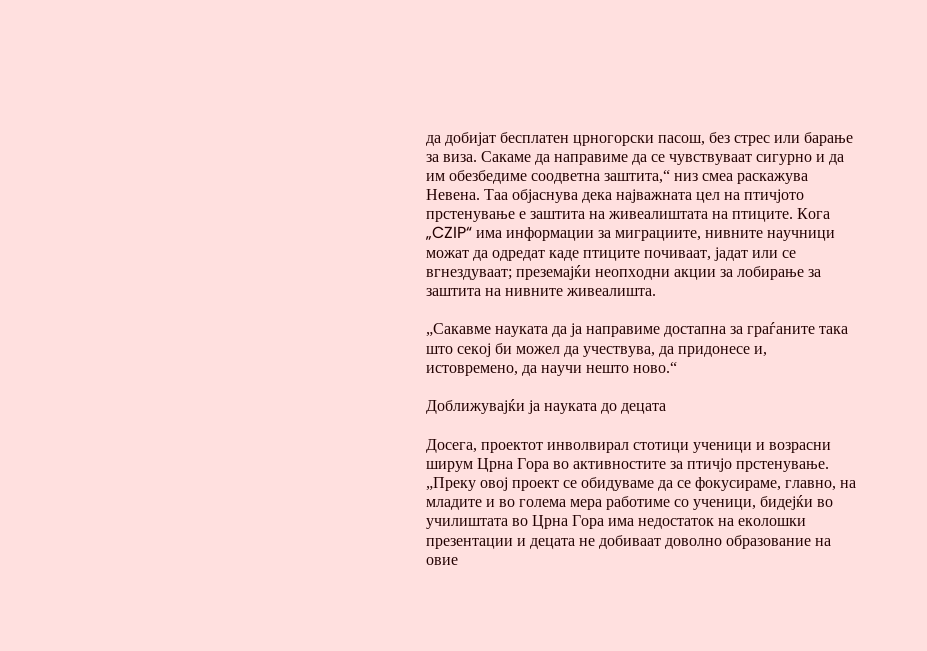да добијат бесплатен црногорски пасош, без стрес или барање за виза. Сакаме да направиме да се чувствуваат сигурно и да им обезбедиме соодветна заштита,“ низ смеа раскажува Невена. Таа објаснува дека најважната цел на птичјото прстенување е заштита на живеалиштата на птиците. Кога „CZIP“ има информации за миграциите, нивните научници можат да одредат каде птиците почиваат, јадат или се вгнездуваат; преземајќи неопходни акции за лобирање за заштита на нивните живеалишта.

„Сакавме науката да ја направиме достапна за граѓаните така што секој би можел да учествува, да придонесе и, истовремено, да научи нешто ново.“

Доближувајќи ја науката до децата

Досега, проектот инволвирал стотици ученици и возрасни ширум Црна Гора во активностите за птичјо прстенување. „Преку овој проект се обидуваме да се фокусираме, главно, на младите и во голема мера работиме со ученици, бидејќи во училиштата во Црна Гора има недостаток на еколошки презентации и децата не добиваат доволно образование на овие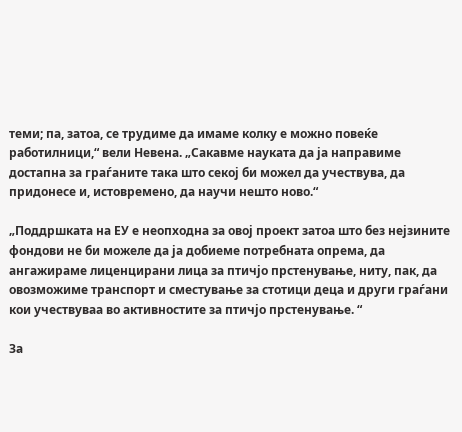теми; па, затоа, се трудиме да имаме колку е можно повеќе работилници,“ вели Невена. „Сакавме науката да ја направиме достапна за граѓаните така што секој би можел да учествува, да придонесе и, истовремено, да научи нешто ново.“

„Поддршката на ЕУ е неопходна за овој проект затоа што без нејзините фондови не би можеле да ја добиеме потребната опрема, да ангажираме лиценцирани лица за птичјо прстенување, ниту, пак, да овозможиме транспорт и сместување за стотици деца и други граѓани кои учествуваа во активностите за птичјо прстенување. “

За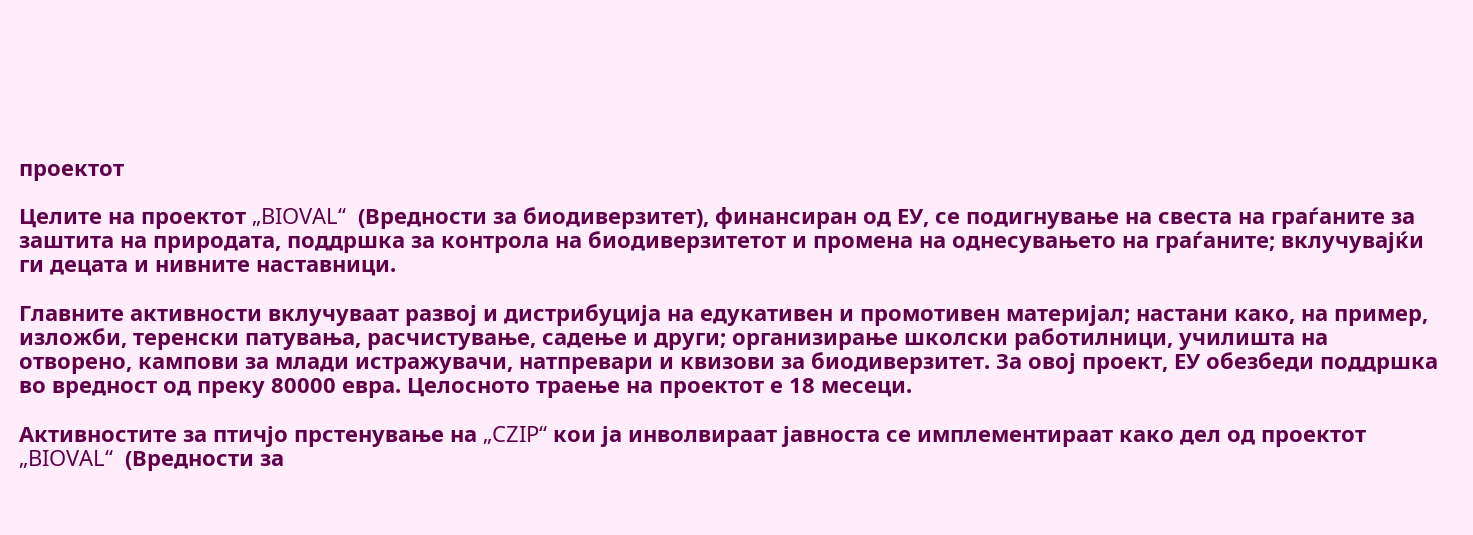проектот

Целите на проектот „BIOVAL“  (Вредности за биодиверзитет), финансиран од ЕУ, се подигнување на свеста на граѓаните за заштита на природата, поддршка за контрола на биодиверзитетот и промена на однесувањето на граѓаните; вклучувајќи ги децата и нивните наставници.

Главните активности вклучуваат развој и дистрибуција на едукативен и промотивен материјал; настани како, на пример, изложби, теренски патувања, расчистување, садење и други; организирање школски работилници, училишта на отворено, кампови за млади истражувачи, натпревари и квизови за биодиверзитет. За овој проект, ЕУ обезбеди поддршка во вредност од преку 80000 евра. Целосното траење на проектот е 18 месеци.

Активностите за птичјо прстенување на „CZIP“ кои ја инволвираат јавноста се имплементираат како дел од проектот „BIOVAL“  (Вредности за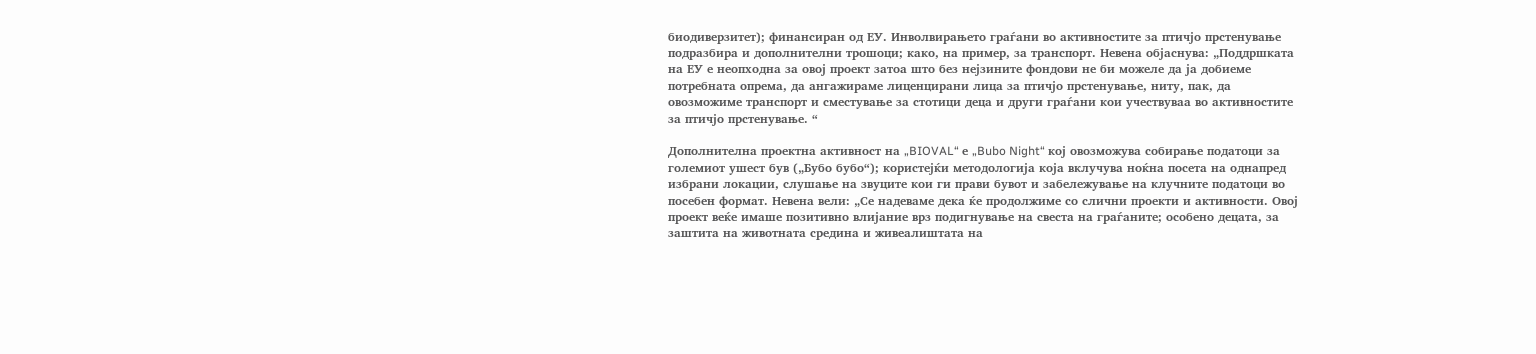биодиверзитет); финансиран од ЕУ. Инволвирањето граѓани во активностите за птичјо прстенување подразбира и дополнителни трошоци; како, на пример, за транспорт. Невена објаснува: „Поддршката на ЕУ е неопходна за овој проект затоа што без нејзините фондови не би можеле да ја добиеме потребната опрема, да ангажираме лиценцирани лица за птичјо прстенување, ниту, пак, да овозможиме транспорт и сместување за стотици деца и други граѓани кои учествуваа во активностите за птичјо прстенување. “

Дополнителна проектна активност на „BIOVAL“ е „Bubo Night“ кој овозможува собирање податоци за големиот ушест був („Бубо бубо“); користејќи методологија која вклучува ноќна посета на однапред избрани локации, слушање на звуците кои ги прави бувот и забележување на клучните податоци во посебен формат. Невена вели: „Се надеваме дека ќе продолжиме со слични проекти и активности. Овој проект веќе имаше позитивно влијание врз подигнување на свеста на граѓаните; особено децата, за заштита на животната средина и живеалиштата на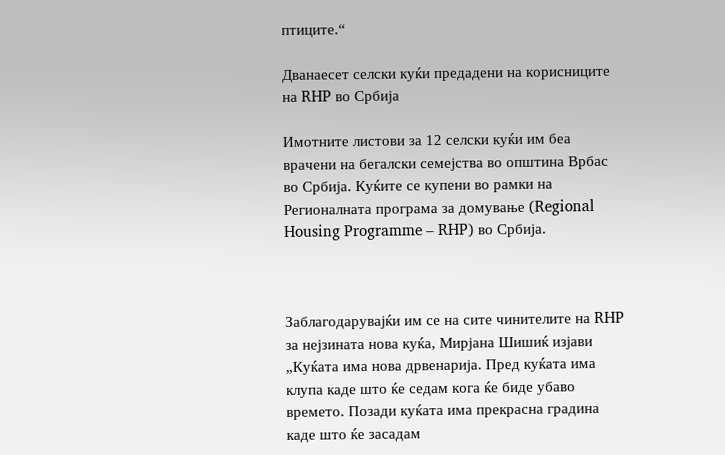птиците.“

Дванаесет селски куќи предадени на корисниците на RHP во Србија

Имотните листови за 12 селски куќи им беа врачени на бегалски семејства во општина Врбас во Србија. Куќите се купени во рамки на Регионалната програма за домување (Regional Housing Programme – RHP) во Србија.



Заблагодарувајќи им се на сите чинителите на RHP за нејзината нова куќа, Мирјана Шишиќ изјави „Куќата има нова дрвенарија. Пред куќата има клупа каде што ќе седам кога ќе биде убаво времето. Позади куќата има прекрасна градина каде што ќе засадам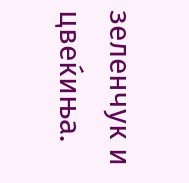зеленчук и цвеќиња.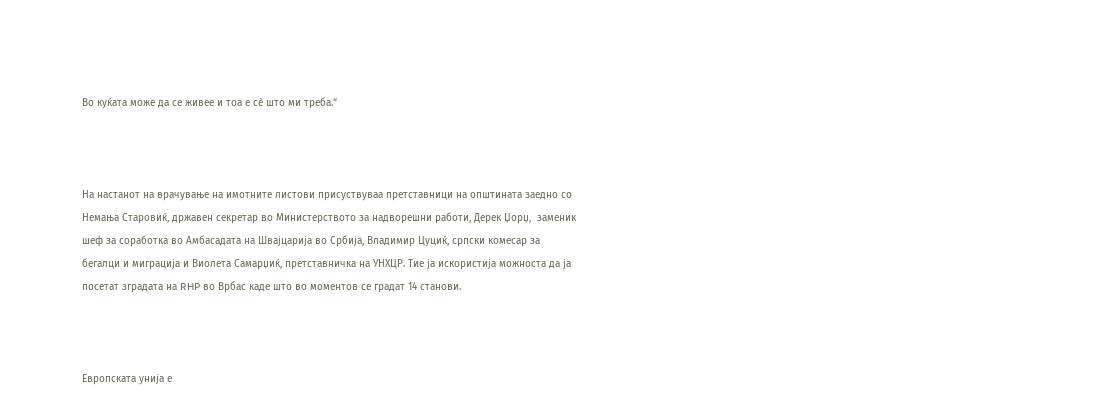Во куќата може да се живее и тоа е сѐ што ми треба.“



На настанот на врачување на имотните листови присуствуваа претставници на општината заедно со Немања Старовиќ, државен секретар во Министерството за надворешни работи, Дерек Џорџ,  заменик шеф за соработка во Амбасадата на Швајцарија во Србија, Владимир Цуциќ, српски комесар за бегалци и миграција и Виолета Самарџиќ, претставничка на УНХЦР. Тие ја искористија можноста да ја посетат зградата на RHP во Врбас каде што во моментов се градат 14 станови.



Европската унија е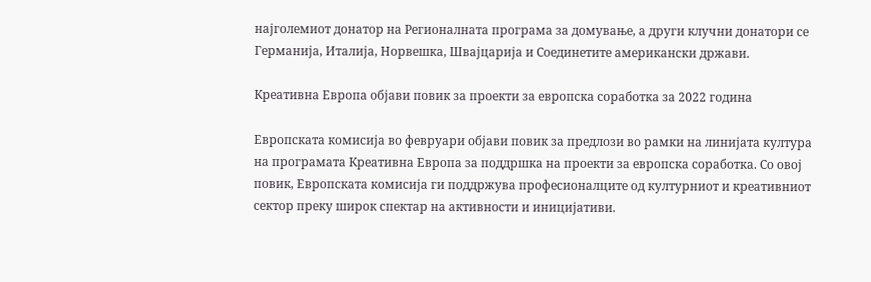најголемиот донатор на Регионалната програма за домување, а други клучни донатори се Германија, Италија, Норвешка, Швајцарија и Соединетите американски држави.

Креативна Европа објави повик за проекти за европска соработка за 2022 година

Европската комисија во февруари објави повик за предлози во рамки на линијата култура на програмата Креативна Европа за поддршка на проекти за европска соработка. Со овој повик, Европската комисија ги поддржува професионалците од културниот и креативниот сектор преку широк спектар на активности и иницијативи.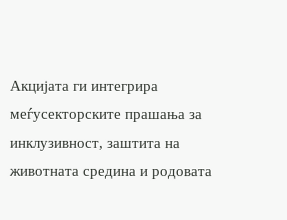Акцијата ги интегрира меѓусекторските прашања за инклузивност, заштита на животната средина и родовата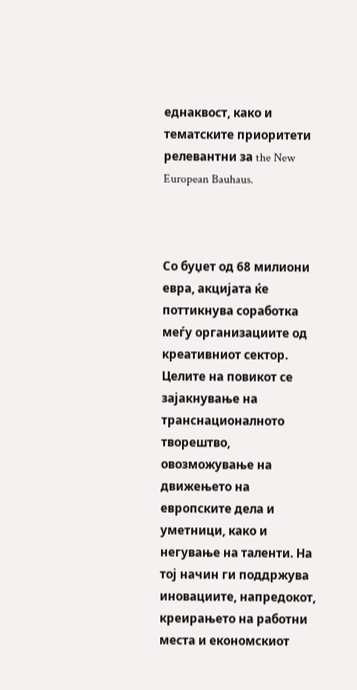еднаквост, како и тематските приоритети релевантни за the New European Bauhaus.



Со буџет од 68 милиони евра, акцијата ќе поттикнува соработка меѓу организациите од креативниот сектор. Целите на повикот се зајакнување на транснационалното творештво, овозможување на движењето на европските дела и уметници, како и негување на таленти. На тој начин ги поддржува иновациите, напредокот, креирањето на работни места и економскиот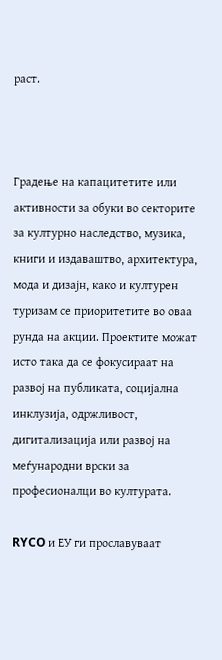раст.



Градење на капацитетите или активности за обуки во секторите за културно наследство, музика, книги и издаваштво, архитектура, мода и дизајн, како и културен туризам се приоритетите во оваа рунда на акции. Проектите можат исто така да се фокусираат на развој на публиката, социјална инклузија, одржливост, дигитализација или развој на меѓународни врски за професионалци во културата.

RYCO и ЕУ ги прославуваат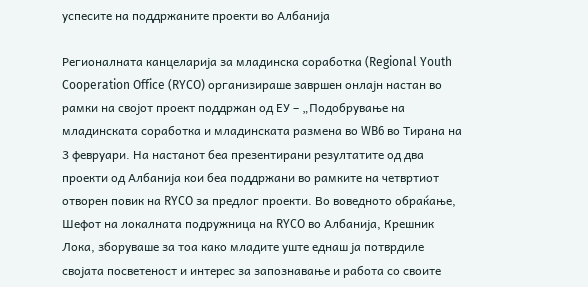успесите на поддржаните проекти во Албанија

Регионалната канцеларија за младинска соработка (Regional Youth Cooperation Office (RYCO) организираше завршен онлајн настан во рамки на својот проект поддржан од ЕУ – „Подобрување на младинската соработка и младинската размена во WB6 во Тирана на 3 февруари. На настанот беа презентирани резултатите од два проекти од Албанија кои беа поддржани во рамките на четвртиот отворен повик на RYCO за предлог проекти. Во воведното обраќање,  Шефот на локалната подружница на RYCO во Албанија, Крешник Лока, зборуваше за тоа како младите уште еднаш ја потврдиле својата посветеност и интерес за запознавање и работа со своите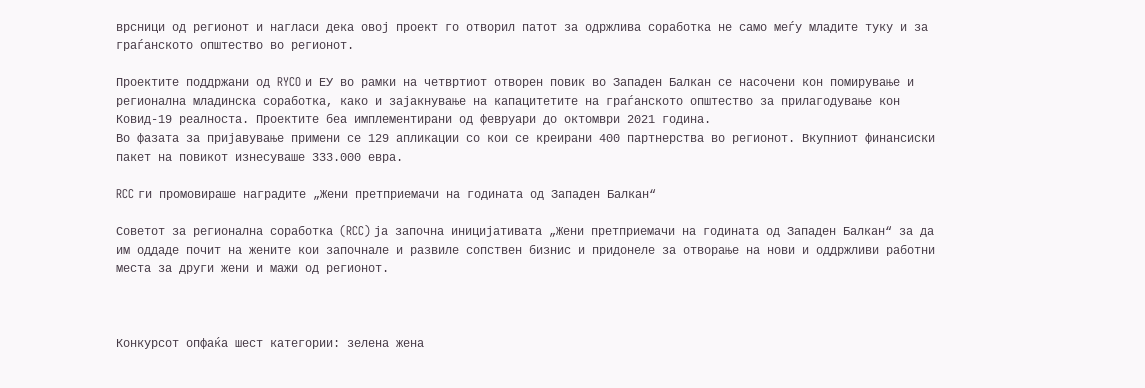врсници од регионот и нагласи дека овој проект го отворил патот за одржлива соработка не само меѓу младите туку и за граѓанското општество во регионот.

Проектите поддржани од RYCO и ЕУ во рамки на четвртиот отворен повик во Западен Балкан се насочени кон помирување и регионална младинска соработка, како и зајакнување на капацитетите на граѓанското општество за прилагодување кон Ковид-19 реалноста. Проектите беа имплементирани од февруари до октомври 2021 година.
Во фазата за пријавување примени се 129 апликации со кои се креирани 400 партнерства во регионот. Вкупниот финансиски пакет на повикот изнесуваше 333.000 евра.

RCC ги промовираше наградите „Жени претприемачи на годината од Западен Балкан“

Советот за регионална соработка (RCC) ја започна иницијативата „Жени претприемачи на годината од Западен Балкан“ за да им оддаде почит на жените кои започнале и развиле сопствен бизнис и придонеле за отворање на нови и оддржливи работни места за други жени и мажи од регионот.



Конкурсот опфаќа шест категории: зелена жена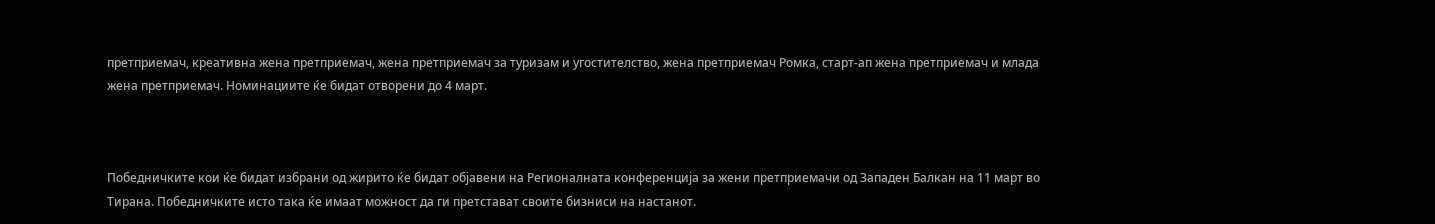претприемач, креативна жена претприемач, жена претприемач за туризам и угостителство, жена претприемач Ромка, старт-ап жена претприемач и млада жена претприемач. Номинациите ќе бидат отворени до 4 март.



Победничките кои ќе бидат избрани од жирито ќе бидат објавени на Регионалната конференција за жени претприемачи од Западен Балкан на 11 март во Тирана. Победничките исто така ќе имаат можност да ги претстават своите бизниси на настанот.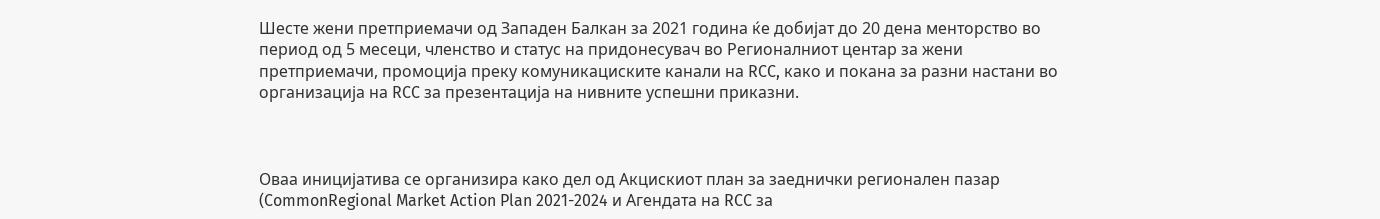Шесте жени претприемачи од Западен Балкан за 2021 година ќе добијат до 20 дена менторство во период од 5 месеци, членство и статус на придонесувач во Регионалниот центар за жени претприемачи, промоција преку комуникациските канали на RCC, како и покана за разни настани во организација на RCC за презентација на нивните успешни приказни.



Оваа иницијатива се организира како дел од Акцискиот план за заеднички регионален пазар (CommonRegional Market Action Plan 2021-2024 и Агендата на RCC за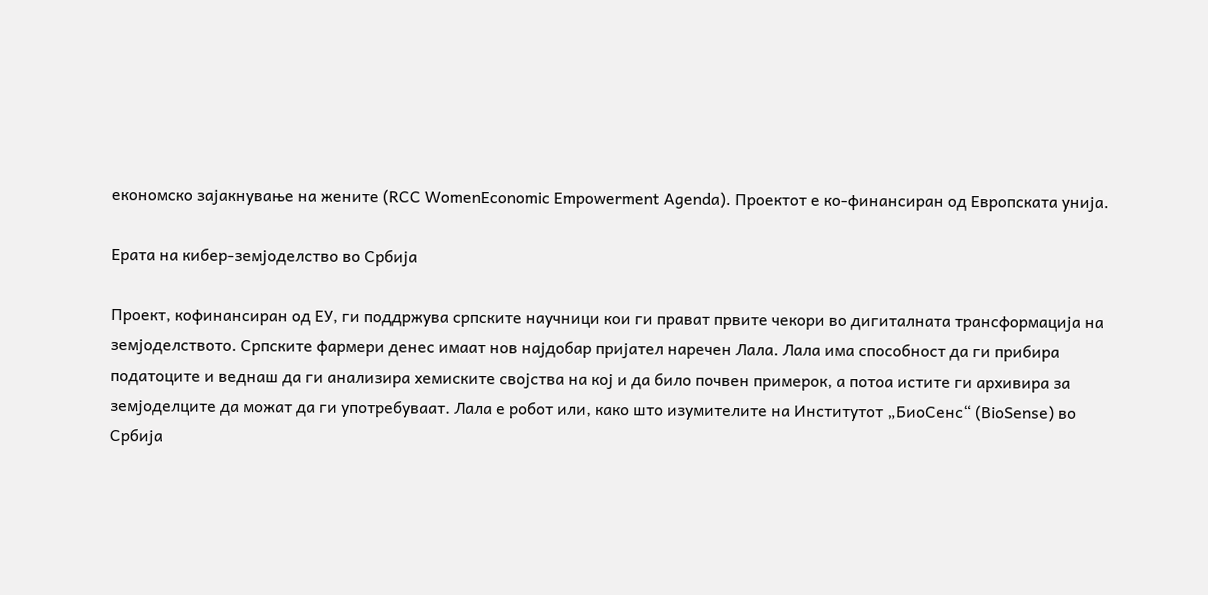економско зајакнување на жените (RCC WomenEconomic Empowerment Agenda). Проектот е ко-финансиран од Европската унија.

Ерата на кибер-земјоделство во Србија

Проект, кофинансиран од ЕУ, ги поддржува српските научници кои ги прават првите чекори во дигиталната трансформација на земјоделството. Српските фармери денес имаат нов најдобар пријател наречен Лала. Лала има способност да ги прибира податоците и веднаш да ги анализира хемиските својства на кој и да било почвен примерок, а потоа истите ги архивира за земјоделците да можат да ги употребуваат. Лала е робот или, како што изумителите на Институтот „БиоСенс“ (BioSense) во Србија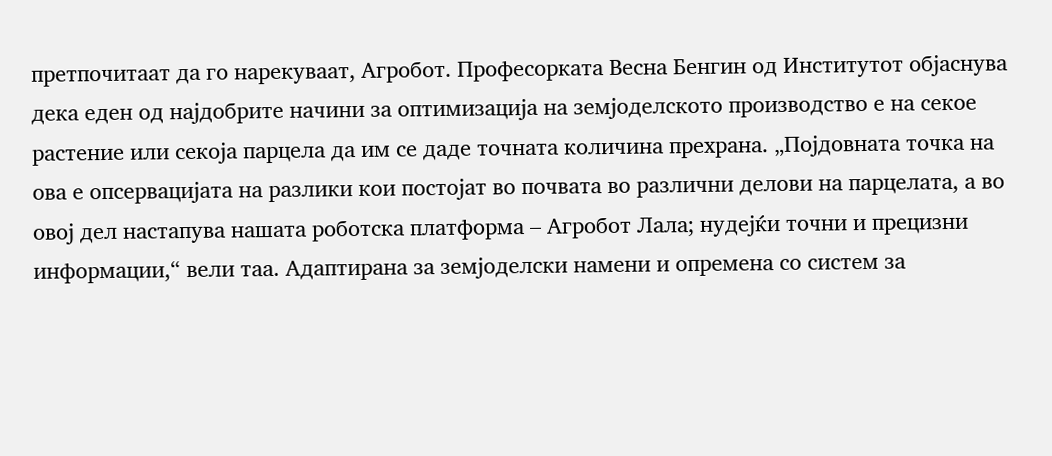претпочитаат да го нарекуваат, Агробот. Професорката Весна Бенгин од Институтот објаснува дека еден од најдобрите начини за оптимизација на земјоделското производство е на секое растение или секоја парцела да им се даде точната количина прехрана. „Појдовната точка на ова е опсервацијата на разлики кои постојат во почвата во различни делови на парцелата, а во овој дел настапува нашата роботска платформа – Агробот Лала; нудејќи точни и прецизни информации,“ вели таа. Адаптирана за земјоделски намени и опремена со систем за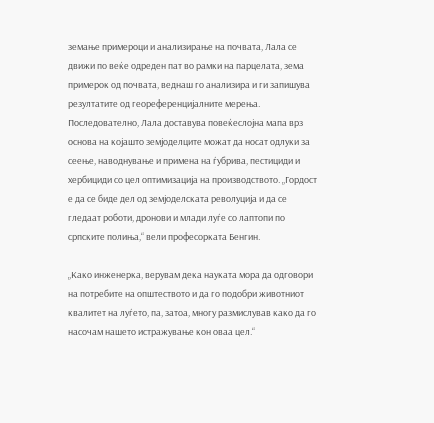земање примероци и анализирање на почвата, Лала се движи по веќе одреден пат во рамки на парцелата, зема примерок од почвата, веднаш го анализира и ги запишува резултатите од геореференцијалните мерења. Последователно, Лала доставува повеќеслојна мапа врз основа на којашто земјоделците можат да носат одлуки за сеење, наводнување и примена на ѓубрива, пестициди и хербициди со цел оптимизација на производството. „Гордост е да се биде дел од земјоделската револуција и да се гледаат роботи, дронови и млади луѓе со лаптопи по српските полиња,“ вели професорката Бенгин.

„Како инженерка, верувам дека науката мора да одговори на потребите на општеството и да го подобри животниот квалитет на луѓето, па, затоа, многу размислував како да го насочам нашето истражување кон оваа цел.“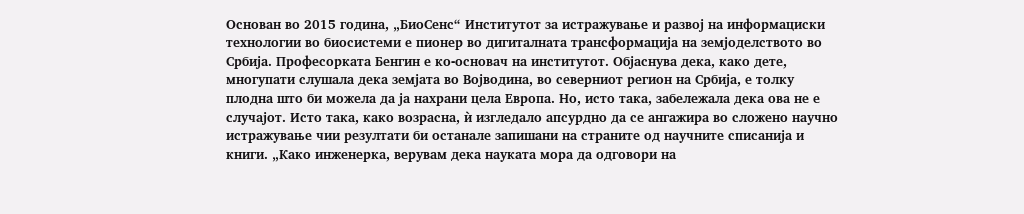Основан во 2015 година, „БиоСенс“ Институтот за истражување и развој на информациски технологии во биосистеми е пионер во дигиталната трансформација на земјоделството во Србија. Професорката Бенгин е ко-основач на институтот. Објаснува дека, како дете, многупати слушала дека земјата во Војводина, во северниот регион на Србија, е толку плодна што би можела да ја нахрани цела Европа. Но, исто така, забележала дека ова не е случајот. Исто така, како возрасна, ѝ изгледало апсурдно да се ангажира во сложено научно истражување чии резултати би останале запишани на страните од научните списанија и книги. „Како инженерка, верувам дека науката мора да одговори на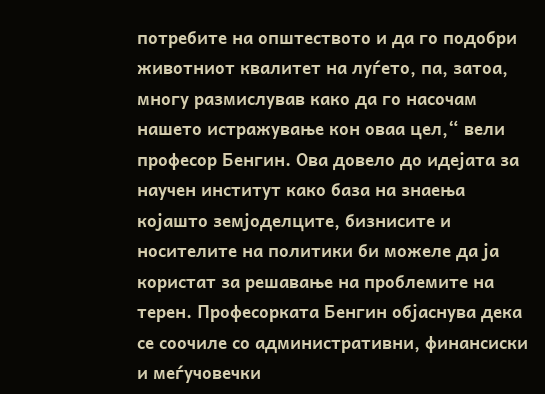потребите на општеството и да го подобри животниот квалитет на луѓето, па, затоа, многу размислував како да го насочам нашето истражување кон оваа цел,“ вели професор Бенгин. Ова довело до идејата за научен институт како база на знаења којашто земјоделците, бизнисите и носителите на политики би можеле да ја користат за решавање на проблемите на терен. Професорката Бенгин објаснува дека се соочиле со административни, финансиски и меѓучовечки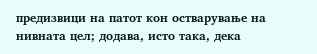предизвици на патот кон остварување на нивната цел; додава, исто така, дека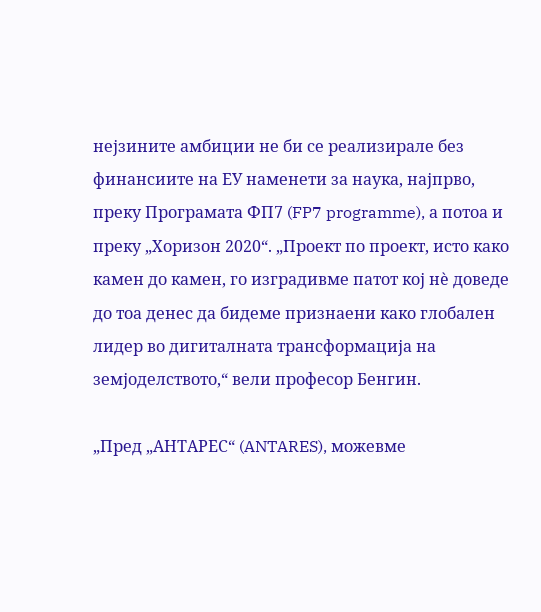нејзините амбиции не би се реализирале без финансиите на ЕУ наменети за наука, најпрво, преку Програмата ФП7 (FP7 programme), а потоа и преку „Хоризон 2020“. „Проект по проект, исто како камен до камен, го изградивме патот кој нè доведе до тоа денес да бидеме признаени како глобален лидер во дигиталната трансформација на земјоделството,“ вели професор Бенгин.

„Пред „АНТАРЕС“ (ANTARES), можевме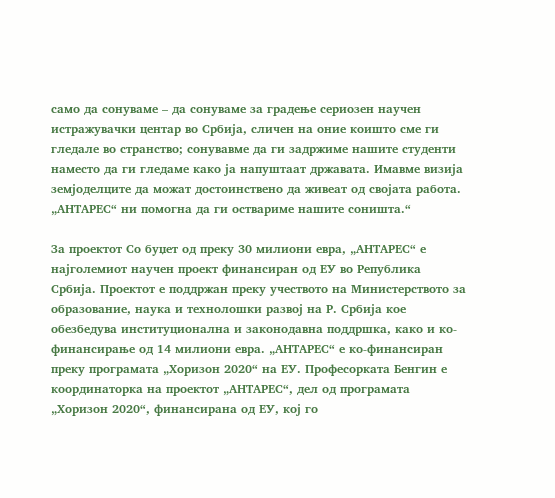само да сонуваме – да сонуваме за градење сериозен научен истражувачки центар во Србија, сличен на оние коишто сме ги гледале во странство; сонувавме да ги задржиме нашите студенти наместо да ги гледаме како ја напуштаат државата. Имавме визија земјоделците да можат достоинствено да живеат од својата работа. „АНТАРЕС“ ни помогна да ги оствариме нашите соништа.“

За проектот Со буџет од преку 30 милиони евра, „АНТАРЕС“ е најголемиот научен проект финансиран од ЕУ во Република Србија. Проектот е поддржан преку учеството на Министерството за образование, наука и технолошки развој на Р. Србија кое обезбедува институционална и законодавна поддршка, како и ко-финансирање од 14 милиони евра. „АНТАРЕС“ е ко-финансиран преку програмата „Хоризон 2020“ на ЕУ. Професорката Бенгин е координаторка на проектот „АНТАРЕС“, дел од програмата „Хоризон 2020“, финансирана од ЕУ, кој го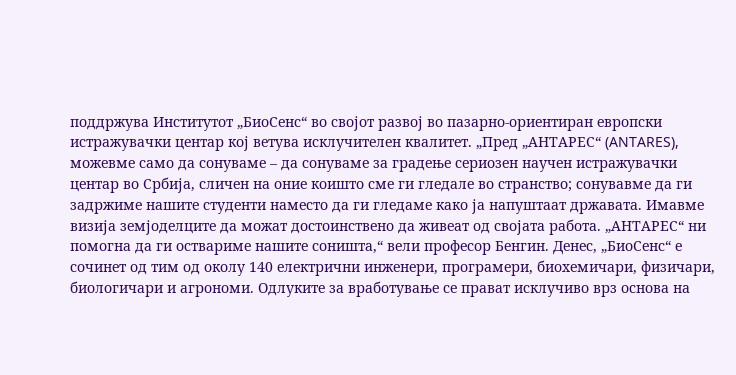поддржува Институтот „БиоСенс“ во својот развој во пазарно-ориентиран европски истражувачки центар кој ветува исклучителен квалитет. „Пред „АНТАРЕС“ (ANTARES), можевме само да сонуваме – да сонуваме за градење сериозен научен истражувачки центар во Србија, сличен на оние коишто сме ги гледале во странство; сонувавме да ги задржиме нашите студенти наместо да ги гледаме како ја напуштаат државата. Имавме визија земјоделците да можат достоинствено да живеат од својата работа. „АНТАРЕС“ ни помогна да ги оствариме нашите соништа,“ вели професор Бенгин. Денес, „БиоСенс“ е сочинет од тим од околу 140 електрични инженери, програмери, биохемичари, физичари, биологичари и агрономи. Одлуките за вработување се прават исклучиво врз основа на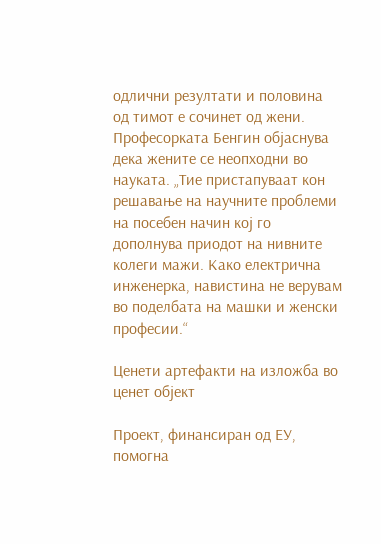одлични резултати и половина од тимот е сочинет од жени. Професорката Бенгин објаснува дека жените се неопходни во науката. „Тие пристапуваат кон решавање на научните проблеми на посебен начин кој го дополнува приодот на нивните колеги мажи. Како електрична инженерка, навистина не верувам во поделбата на машки и женски професии.“

Ценети артефакти на изложба во ценет објект

Проект, финансиран од ЕУ, помогна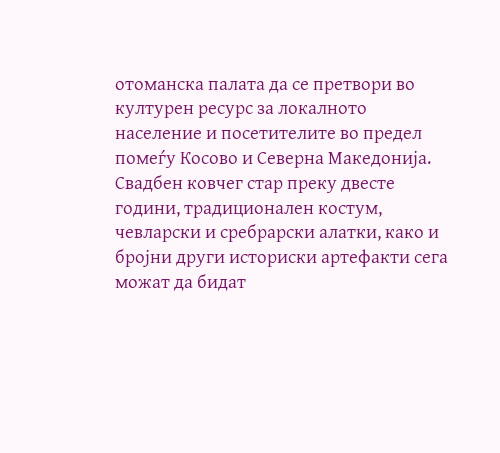отоманска палата да се претвори во културен ресурс за локалното население и посетителите во предел помеѓу Косово и Северна Македонија. Свадбен ковчег стар преку двесте години, традиционален костум, чевларски и сребрарски алатки, како и бројни други историски артефакти сега можат да бидат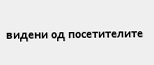видени од посетителите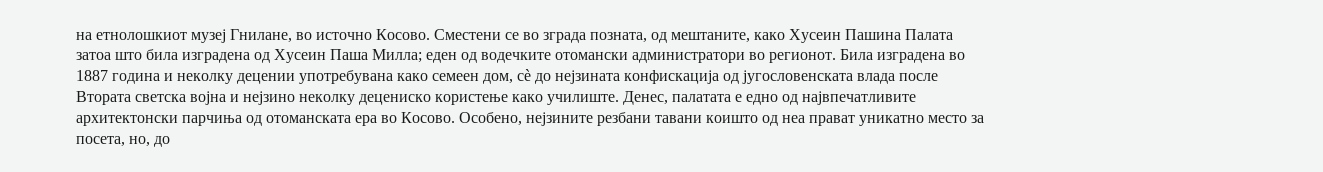на етнолошкиот музеј Гнилане, во источно Косово. Сместени се во зграда позната, од мештаните, како Хусеин Пашина Палата затоа што била изградена од Хусеин Паша Милла; еден од водечките отомански администратори во регионот. Била изградена во 1887 година и неколку децении употребувана како семеен дом, сè до нејзината конфискација од југословенската влада после Втората светска војна и нејзино неколку децениско користење како училиште. Денес, палатата е едно од највпечатливите архитектонски парчиња од отоманската ера во Косово. Особено, нејзините резбани тавани коишто од неа прават уникатно место за посета, но, до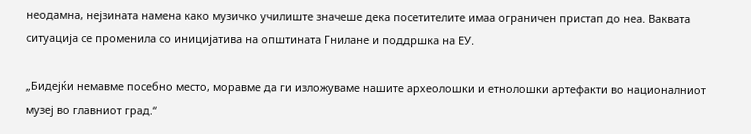неодамна, нејзината намена како музичко училиште значеше дека посетителите имаа ограничен пристап до неа. Ваквата ситуација се променила со иницијатива на општината Гнилане и поддршка на ЕУ.

„Бидејќи немавме посебно место, моравме да ги изложуваме нашите археолошки и етнолошки артефакти во националниот музеј во главниот град.“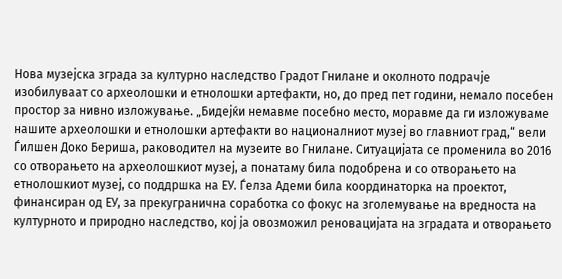Нова музејска зграда за културно наследство Градот Гнилане и околното подрачје изобилуваат со археолошки и етнолошки артефакти, но, до пред пет години, немало посебен простор за нивно изложување. „Бидејќи немавме посебно место, моравме да ги изложуваме нашите археолошки и етнолошки артефакти во националниот музеј во главниот град,“ вели Ѓилшен Доко Бериша, раководител на музеите во Гнилане. Ситуацијата се променила во 2016 со отворањето на археолошкиот музеј, а понатаму била подобрена и со отворањето на етнолошкиот музеј, со поддршка на ЕУ. Ѓелза Адеми била координаторка на проектот, финансиран од ЕУ, за прекугранична соработка со фокус на зголемување на вредноста на културното и природно наследство, кој ја овозможил реновацијата на зградата и отворањето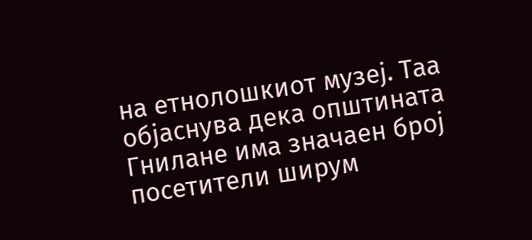на етнолошкиот музеј. Таа објаснува дека општината Гнилане има значаен број посетители ширум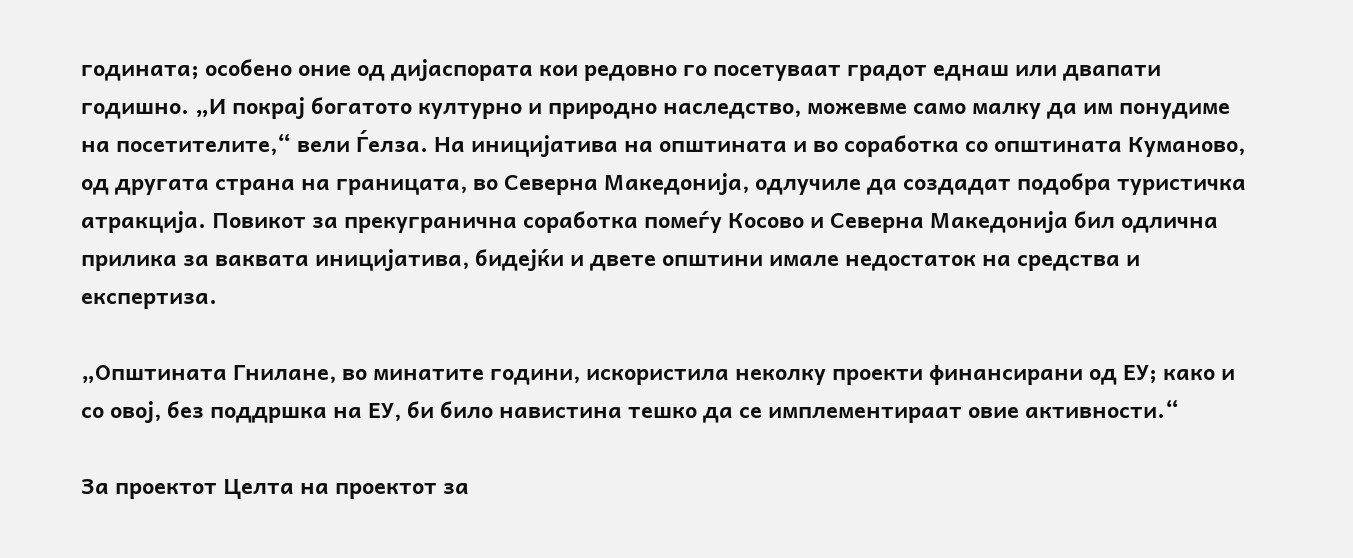годината; особено оние од дијаспората кои редовно го посетуваат градот еднаш или двапати годишно. „И покрај богатото културно и природно наследство, можевме само малку да им понудиме на посетителите,“ вели Ѓелза. На иницијатива на општината и во соработка со општината Куманово, од другата страна на границата, во Северна Македонија, одлучиле да создадат подобра туристичка атракција. Повикот за прекугранична соработка помеѓу Косово и Северна Македонија бил одлична прилика за ваквата иницијатива, бидејќи и двете општини имале недостаток на средства и експертиза.

„Општината Гнилане, во минатите години, искористила неколку проекти финансирани од ЕУ; како и со овој, без поддршка на ЕУ, би било навистина тешко да се имплементираат овие активности.“

За проектот Целта на проектот за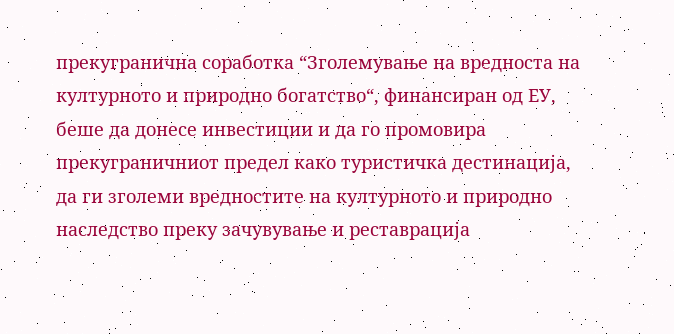прекугранична соработка “Зголемување на вредноста на културното и природно богатство“, финансиран од ЕУ, беше да донесе инвестиции и да го промовира прекуграничниот предел како туристичка дестинација, да ги зголеми вредностите на културното и природно наследство преку зачувување и реставрација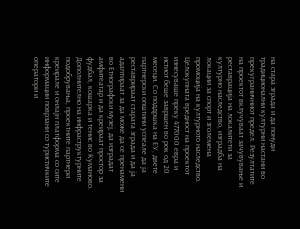на стара зграда и да понуди традиционални културни настани во прекуграничниот предел. Резултатите на проектот вклучуваат зачувување и реставрација на локалитети за културно наследство, изградба на локации за спорт и зголемена промоција на културното наследство. Целокупната вредност на проектот изнесуваше преку 477000 евра и истиот беше завршен во рок од 20 месеци. Со поддршка на ЕУ, двете партнерски општини успеале да ја реставрираат старата зграда и да ја адаптираат за да може да се пренамени во Етнографски музеј, да изградат амфитеатар и да креираат простор за фудбал, кошарка и тенис во Куманово. Дополнително на инфраструктурните подобрувања, проектните партнери креирале и онлајн платформа со сите информации поврзани со туристичките оператори и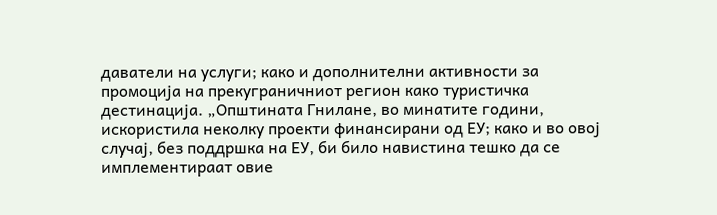даватели на услуги; како и дополнителни активности за промоција на прекуграничниот регион како туристичка дестинација. „Општината Гнилане, во минатите години, искористила неколку проекти финансирани од ЕУ; како и во овој случај, без поддршка на ЕУ, би било навистина тешко да се имплементираат овие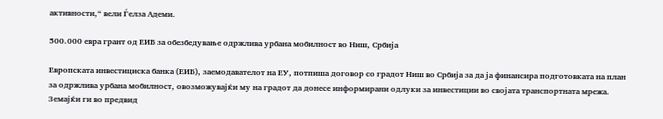активности,“ вели Ѓелза Адеми.

500.000 евра грант од ЕИБ за обезбедување одржлива урбана мобилност во Ниш, Србија

Европската инвестициска банка (ЕИБ), заемодавателот на ЕУ, потпиша договор со градот Ниш во Србија за да ја финансира подготовката на план за одржлива урбана мобилност, овозможувајќи му на градот да донесе информирани одлуки за инвестиции во својата транспортната мрежа. Земајќи ги во предвид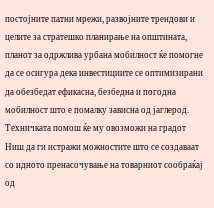постојните патни мрежи, развојните трендови и целите за стратешко планирање на општината, планот за одржлива урбана мобилност ќе помогне да се осигура дека инвестициите се оптимизирани да обезбедат ефикасна, безбедна и погодна мобилност што е помалку зависна од јаглерод. Техничката помош ќе му овозможи на градот Ниш да ги истражи можностите што се создаваат со идното пренасочување на товарниот сообраќај од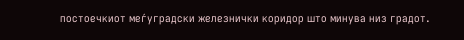постоечкиот меѓуградски железнички коридор што минува низ градот.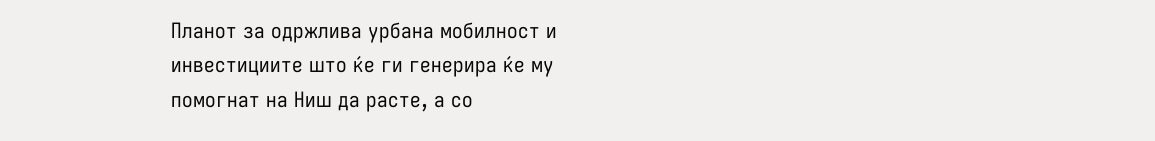Планот за одржлива урбана мобилност и инвестициите што ќе ги генерира ќе му помогнат на Ниш да расте, а со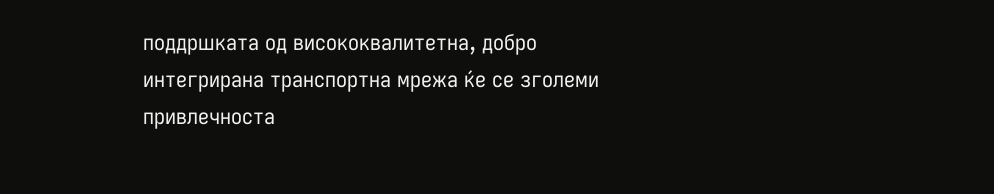поддршката од висококвалитетна, добро интегрирана транспортна мрежа ќе се зголеми привлечноста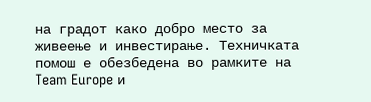на градот како добро место за живеење и инвестирање. Техничката помош е обезбедена во рамките на Team Europe и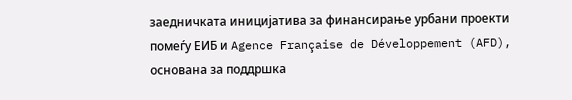заедничката иницијатива за финансирање урбани проекти помеѓу ЕИБ и Agence Française de Développement (AFD), основана за поддршка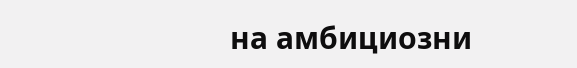на амбициозни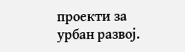проекти за урбан развој.